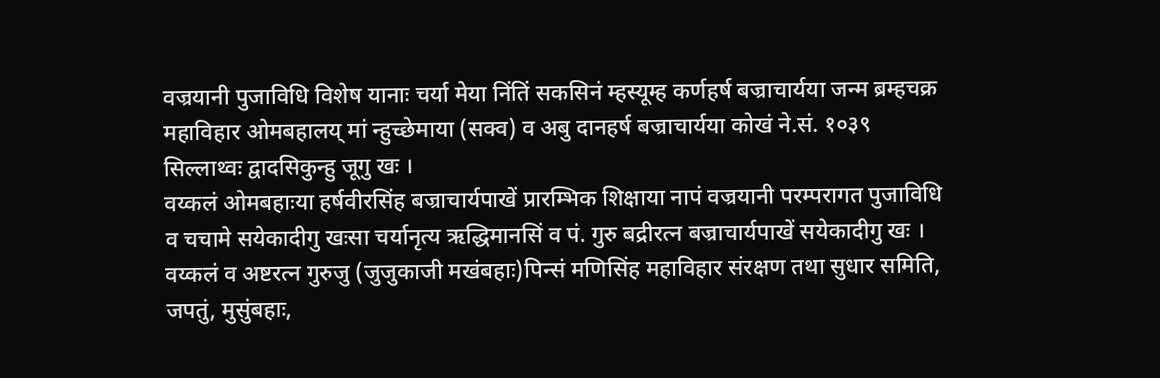वज्रयानी पुजाविधि विशेष यानाः चर्या मेया निंतिं सकसिनं म्हस्यूम्ह कर्णहर्ष बज्राचार्यया जन्म ब्रम्हचक्र महाविहार ओमबहालय् मां न्हुच्छेमाया (सक्व) व अबु दानहर्ष बज्राचार्यया कोखं ने.सं. १०३९ सिल्लाथ्वः द्वादसिकुन्हु जूगु खः ।
वय्कलं ओमबहाःया हर्षवीरसिंह बज्राचार्यपाखें प्रारम्भिक शिक्षाया नापं वज्रयानी परम्परागत पुजाविधि व चचामे सयेकादीगु खःसा चर्यानृत्य ऋद्धिमानसिं व पं. गुरु बद्रीरत्न बज्राचार्यपाखें सयेकादीगु खः ।
वय्कलं व अष्टरत्न गुरुजु (जुजुकाजी मखंबहाः)पिन्सं मणिसिंह महाविहार संरक्षण तथा सुधार समिति, जपतुं, मुसुंबहाः,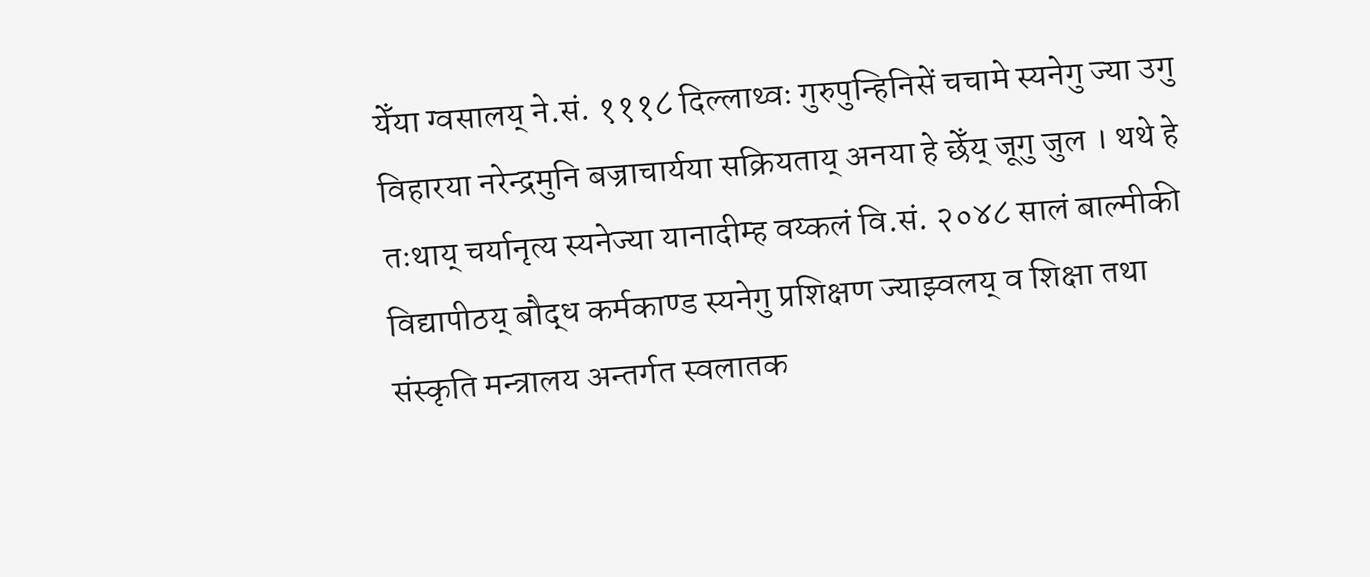येँया ग्वसालय् ने.सं. १११८ दिल्लाथ्वः गुरुपुन्हिनिसें चचामे स्यनेगु ज्या उगु विहारया नरेन्द्रमुनि बज्राचार्यया सक्रियताय् अनया हे छेँय् जूगु जुल । थथे हे तःथाय् चर्यानृत्य स्यनेज्या यानादीम्ह वय्कलं वि.सं. २०४८ सालं बाल्मीकी विद्यापीठय् बौद्ध कर्मकाण्ड स्यनेगु प्रशिक्षण ज्याझ्वलय् व शिक्षा तथा संस्कृति मन्त्रालय अन्तर्गत स्वलातक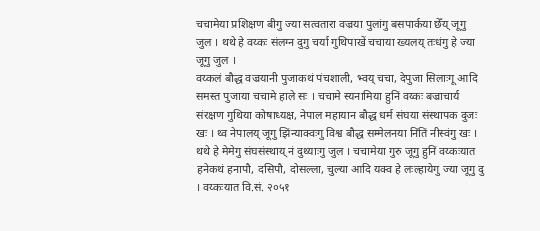चचामेया प्रशिक्षण बीगु ज्या सत्वतारा वज्रया पुलांगु बसपार्कया छेँय् जूगु जुल । थथे हे वय्कः संलग्न दुगु चर्या गुथिपाखें चचाया ख्यलय् तःधंगु हे ज्या जूगु जुल ।
वय्कलं बौद्ध वज्रयानी पुजाकथं पंचशाली, भ्वय् चचा, देपुजा सिलाःगू आदि समस्त पुजाया चचामे हाले सः । चचामे स्यनामिया हुनिं वय्कः बज्राचार्य संरक्षण गुथिया कोषाध्यक्ष, नेपाल महायान बौद्ध धर्म संघया संस्थापक दुजः खः । थ्व नेपालय् जूगु झिंन्याक्वःगु विश्व बौद्ध सम्मेलनया निंतिं नीस्वंगु खः । थथे हे मेमेगु संघसंस्थाय् नं दुथ्याःगु जुल । चचामेया गुरु जूगु हुनिं वय्कःयात हनेकथं हनापौ, दसिपौ, दोसल्ला, चुल्या आदि यक्व हे लःल्हायेगु ज्या जूगु दु । वय्कःयात वि.सं. २०५१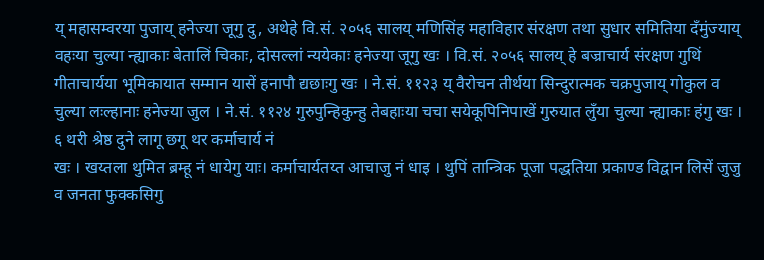य् महासम्वरया पुजाय् हनेज्या जूगु दु, अथेहे वि.सं. २०५६ सालय् मणिसिंह महाविहार संरक्षण तथा सुधार समितिया दँमुंज्याय् वहःया चुल्या न्ह्याकाः बेतालिं चिकाः, दोसल्लां न्ययेकाः हनेज्या जूगु खः । वि.सं. २०५६ सालय् हे बज्राचार्य संरक्षण गुथिं गीताचार्यया भूमिकायात सम्मान यासें हनापौ द्यछाःगु खः । ने.सं. ११२३ य् वैरोचन तीर्थया सिन्दुरात्मक चक्रपुजाय् गोकुल व चुल्या लःल्हानाः हनेज्या जुल । ने.सं. ११२४ गुरुपुन्हिकुन्हु तेबहाःया चचा सयेकूपिनिपाखें गुरुयात लुँया चुल्या न्ह्याकाः हंगु खः ।
६ थरी श्रेष्ठ दुने लागू छगू थर कर्माचार्य नं
खः । खय्तला थुमित ब्रम्हू नं धायेगु याः। कर्माचार्यतय्त आचाजु नं धाइ । थुपिं तान्त्रिक पूजा पद्धतिया प्रकाण्ड विद्वान लिसें जुजु व जनता फुक्कसिगु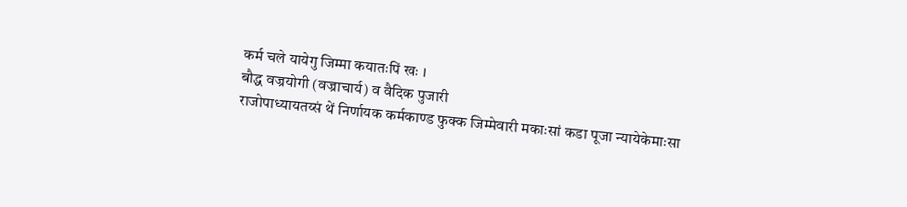कर्म चले यायेगु जिम्मा कयातःपिं खः ।
बौद्ध वज्रयोगी (वज्राचार्य) व वैदिक पुजारी
राजोपाध्यायतय्सं थें निर्णायक कर्मकाण्ड फुक्क जिम्मेवारी मकाःसां कडा पूजा न्यायेकेमाःसा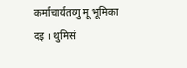कर्माचार्यतय्गु मू भूमिका दइ । थुमिसं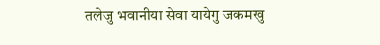तलेजु भवानीया सेवा यायेगु जकमखु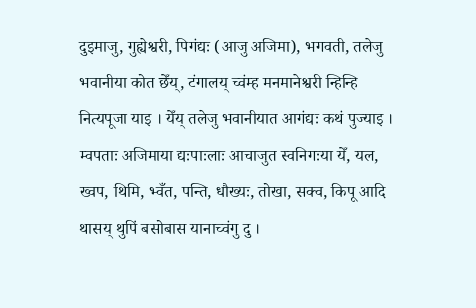दुइमाजु, गुह्येश्वरी, पिगंद्यः (आजु अजिमा), भगवती, तलेजु भवानीया कोत छेँय्, टंगालय् च्वंम्ह मनमानेश्वरी न्हिन्हि नित्यपूजा याइ । येँय् तलेजु भवानीयात आगंद्यः कथं पुज्याइ । म्वपताः अजिमाया द्यःपाःलाः आचाजुत स्वनिगःया येँ, यल, ख्वप, थिमि, भ्वँत, पन्ति, धौख्यः, तोखा, सक्व, किपू आदि थासय् थुपिं बसोबास यानाच्वंगु दु ।